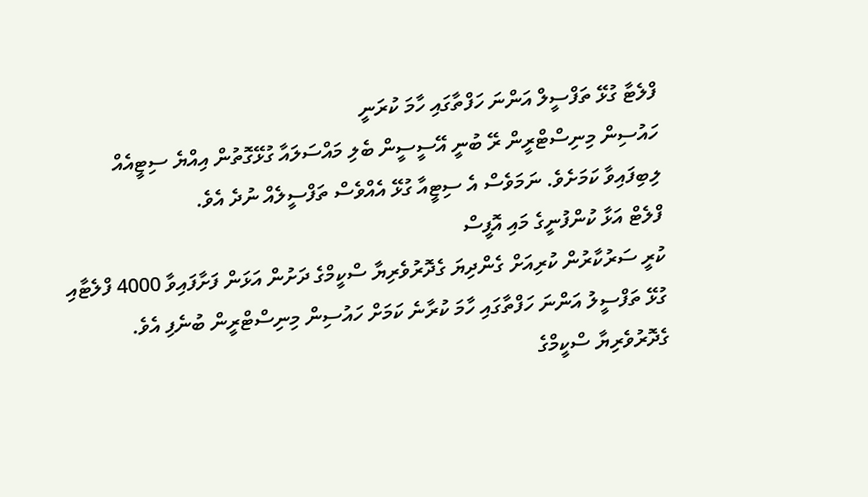ފްލެޓާ ގުޅޭ ތަފްސީލް އަންނަ ހަފްތާގައި ހާމަ ކުރަނީ
ހައުސިން މިނިސްޓްރީން ރޭ ބުނީ އޭސީސީން ބެލި މައްސަލައާ ގުޅޭގޮތުން އިއްޔެ ސިޓީއެއް ލިބިފައިވާ ކަމަށެވެ. ނަމަވެސް އެ ސިޓީއާ ގުޅޭ އެއްވެސް ތަފްސީލެއް ނުދެ އެވެ.
ފްލެޓް އަޅާ ކުންފުނީގެ މައި އޮފީސް
ކުރީ ސަރުކާރުން ކުރިއަށް ގެންދިޔަ ގެދޮރުވެރިޔާ ސްކީމްގެ ދަށުން އަޅަން ފަށާފައިވާ 4000 ފްލެޓާއި ގުޅޭ ތަފްސީލު އަންނަ ހަފްތާގައި ހާމަ ކުރާނެ ކަމަށް ހައުސިން މިނިސްޓްރީން ބުނެފި އެވެ.
ގެދޮރުވެރިޔާ ސްކީމްގެ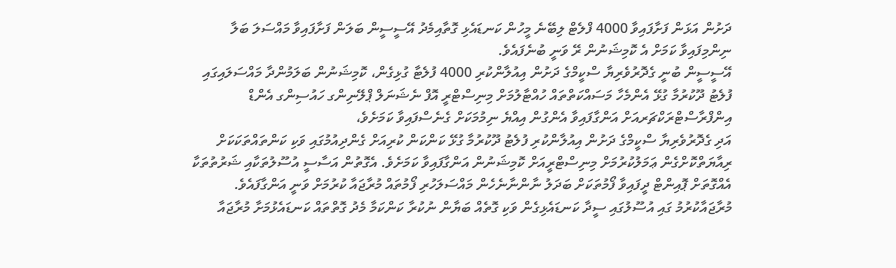ދަށުން އަޅަން ފަށާފައިވާ 4000 ފްލެޓް ލިބޭނެ މީހުން ކަނޑައެޅި ގޮތާއިމެދު އޭސީސީން ބަލަން ފަށާފައިވާ މައްސަލަ ބަލާ ނިންމިފައިވާ ކަމަށް އެ ކޮމިޝަނުން ރޭ ވަނީ ބުނެފައެވެ.
އޭސީސީން ބުނީ ގެދޮރުވެރިޔާ ސްކީމްގެ ދަށުން އިއުލާންކުރި 4000 ފުލެޓާ ގުޅިގެން، ކޮމިޝަނުން ބަލަމުންދާ މައްސަލައިގައި ފުލެޓު ދޫކުރުމާ ގުޅޭ އެންމެހާ މަސައްކަތްތައް ހުއްޓާލުމަށް މިނިސްޓްރީ އޮފް ނެޝަނަލް ޕްލޭނިންގ ހައުސިންގ އެންޑް އިންފްރާސްޓްރަކްޗަރއަށް އަންގާފައިވާ އެންގުން އިއްޔެ ނިމުމަކަށް ގެނެސްފައިވާ ކަމަށެވެ،
އަދި ގެދޮރުވެރިޔާ ސްކީމްގެ ދަށުން އިއުލާންކުރި ފުލެޓު ދޫކުރުމާ ގުޅޭ ކަންކަން ކުރިއަށް ގެންދިއުމުގައި ވަކި ކަންތައްތަކަކަށް ރިއާޔަތްކޮށްގެން ޢަމަލުކުރުމަށް މިނިސްޓްރީއަށް ކޮމިޝަނުން އަންގާފައިވާ ކަމަށެވެ. އެގޮތުން އަސާސީ އުސޫލުތަކާއި ޝަރުތުތަކާ އެއްގޮތަށް ޕޮއިންޓް ދީފައިވާ ފޯމުތަކަށް ބަދަލު ނާންނާނެހެން މައްސަލަހުރި ފޯމުތައް މުރާޖައާ ކުރުމަށް ވަނީ އަންގާފައެވެ. މުރާޖައާކުރުމު ގައި އުސޫލުގައި ސީދާ ކަނޑައެޅިގެން ވަކި ގޮތެއް ބަޔާން ނުކުރާ ކަންކަމާ މެދު ގޮތްތައް ކަނޑައެޅުމަށާ މުރާޖައާ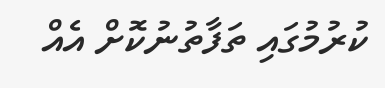ކުރުމުގައި ތަފާތުނުކޮށް އެއް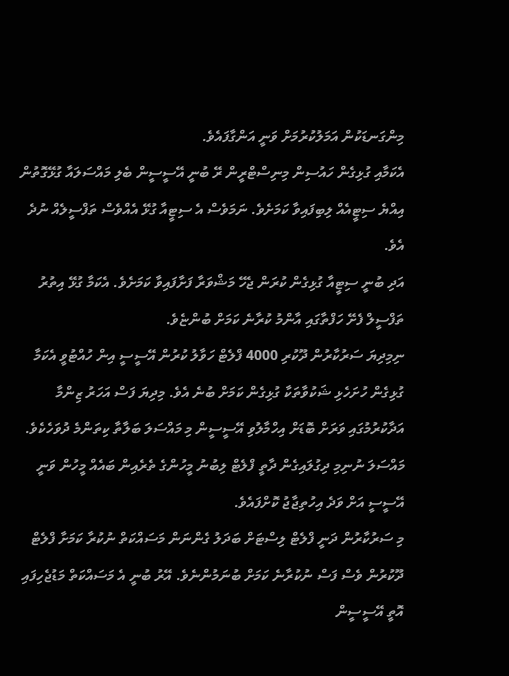މިންގަނޑަކުން އަމަލުކުރުމަށް ވަނީ އަންގާފައެވެ.
އެކަމާއި ގުޅިގެން ހައުސިން މިނިސްޓްރީން ރޭ ބުނީ އޭސީސީން ބެލި މައްސަލައާ ގުޅޭގޮތުން އިއްޔެ ސިޓީއެއް ލިބިފައިވާ ކަމަށެވެ. ނަމަވެސް އެ ސިޓީއާ ގުޅޭ އެއްވެސް ތަފްސީލެއް ނުދެ އެވެ.
އަދި ބުނީ ސިޓީއާ ގުޅިގެން ކުރަން ޖެހޭ މަޝްވަރާ ފަށާފައިވާ ކަމަށެވެ. އެކަމާ ގުޅޭ އިތުރު ތަފްސީލް ފެށޭ ހަފްތާގައި އާންމު ކުރާނެ ކަމަށް ބުންޏެވެ.
ނިމިދިޔަ ސަރުކާރުން ދޫކުރި 4000 ފްލެޓް ހަވާލު ކުރުން އޭސީސީ އިން ހުއްޓުވީ އެކަމާ ގުޅިގެން ހުށަހެޅި ޝަކުވާތަކާ ގުޅިގެން ކަމަށް ބުނެ އެވެ. މިދިޔަ ފަސް އަހަރު ޒިންމާ އަދާކުރުމުގައި ވަރަށް ބޮޑަށް އިހްމާލުވި އޭސީސީން މި މައްސަލަ ބަލާތާ ކިތަންމެ ދުވަހެކެވެ. މައްސަލަ ނުނިމި ދިގުލައިގެން ދާތީ ފްލެޓް ލިބުނު މީހުންގެ ތެރެއިން ބައެއް މީހުން ވަނީ އޭސީސީ އަށް ވަދެ އިހުތިޖާޖު ކޮށްފައެވެ.
މި ސަރުކާރުން ދަނީ ފްލެޓް ލިސްޓަށް ބަދަލު ގެންނަން މަސައްކަތް ނުކުރާ ކަމަށާ ފްލެޓް ދޫކުރުން ވެސް ފަސް ނުކުރާނެ ކަމަށް ބުނަމުންނެވެ. އޭރު ބުނީ އެ މަސައްކަތް މަޑުޖެހިފައި އޮތީ އޭސީސީން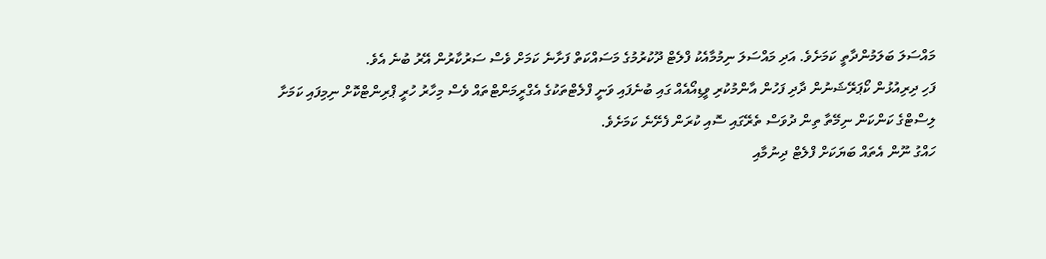މައްސަލަ ބަލަމުންދާތީ ކަމަށެވެ. އަދި މައްސަލަ ނިމުމާއެކު ފްލެޓް ދޫކުރުމުގެ މަސައްކަތް ފަށާނެ ކަމަށް ވެސް ސަރުކާރުން އޭރު ބުނެ އެވެ.
ފަހި ދިރިއުޅުން ކޯޕަރޭޝަނުން ދާދި ފަހުން އާންމުކުރި ވީޑިއޯއެއް ގައި ބުނެފައި ވަނީ ފްލެޓްތަކުގެ އެގްރީމަންޓްތައް ވެސް މިހާރު ހުރީ ޕްރިންޓްކޮށް ނިމިފައި ކަމަށާ ލިސްޓްގެ ކަންކަން ނިމޭތާ ތިން ދުވަސް ތެރޭގައި ސޮއި ކުރަން ފެށޭނެ ކަމަށެވެ.
ހައްގު ނޫން އެތައް ބަޔަކަށް ފްލެޓް ދިނުމާއި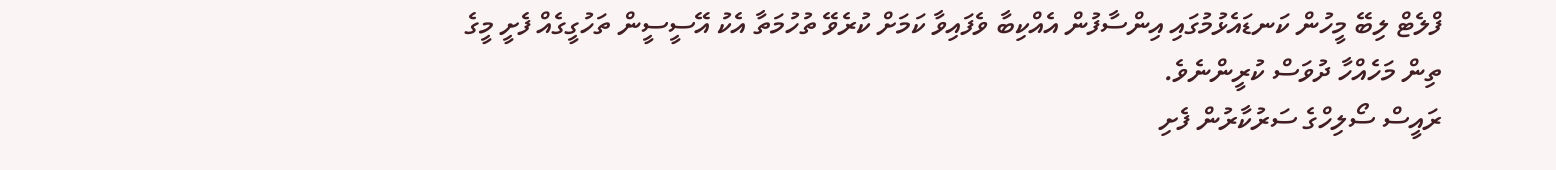ފްލެޓް ލިބޭ މީހުން ކަނޑައެޅުމުގައި އިންސާފުން އެއްކިބާ ވެފައިވާ ކަމަށް ކުރެވޭ ތުހުމަތާ އެކު އޭސީސީން ތަހުގީގެއް ފެށީ މީގެ ތިން މަހެއްހާ ދުވަސް ކުރީންނެވެ.
ރައީސް ސޯލިހްގެ ސަރުކާރުން ފެށި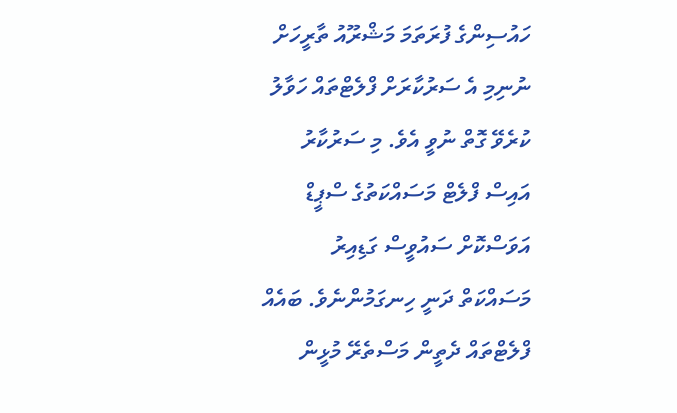ހައުސިންގެ ފުރަތަމަ މަޝްރޫއު ތާރީހަށް ނުނިމި އެ ސަރުކާރަށް ފްލެޓްތައް ހަވާލު ކުރެވޭ ގޮތް ނުވީ އެވެ. މި ސަރުކާރު އައިސް ފްލެޓް މަސައްކަތުގެ ސްޕީޑް އަވަސްކޮށް ސައުވީސް ގަޑިއިރު މަސައްކަތް ދަނީ ހިނގަމުންނެވެ. ބައެއް ފްލެޓްތައް ދެތީން މަސްތެރޭ މުޅީން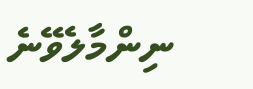ނިންމާލެވޭނެ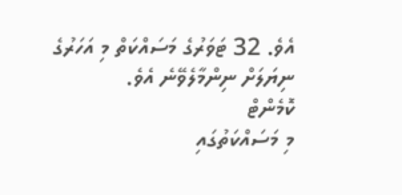އެވެ. 32 ޓަވަރުގެ މަސައްކަތް މި އަހަރުގެ ނިޔަލަށް ނިންމާލެވޭނެ އެވެ.
ކޮމެންޓް
މި މަސައްކަތުގައި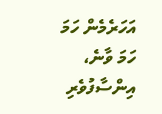އަހަރެމެން ހަމަ ހަމަ ވާނެ، އިންސާފުވެރި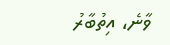ވާނެ، އިތުބާރު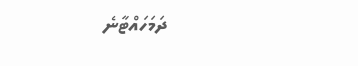ދަމަހައްޓާނެ